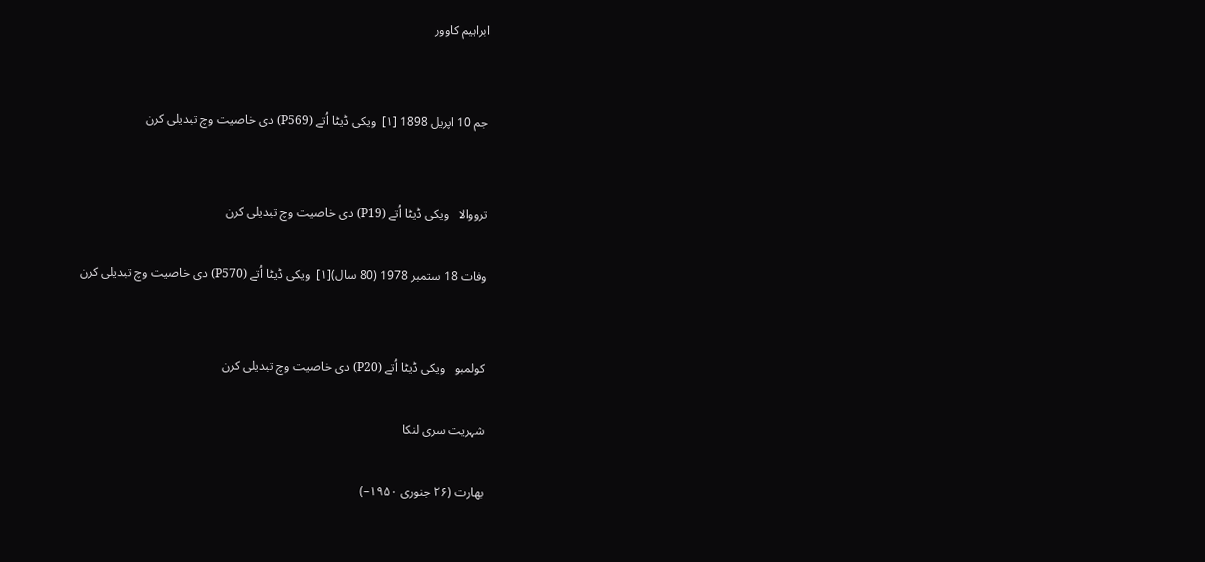ابراہیم کاوور


جم 10 اپریل 1898 [۱]  ویکی ڈیٹا اُتے (P569) دی خاصیت وچ تبدیلی کرن


ترووالا   ویکی ڈیٹا اُتے (P19) دی خاصیت وچ تبدیلی کرن

وفات 18 ستمبر 1978 (80 سال)[۱]  ویکی ڈیٹا اُتے (P570) دی خاصیت وچ تبدیلی کرن


کولمبو   ویکی ڈیٹا اُتے (P20) دی خاصیت وچ تبدیلی کرن

شہریت سری لنکا

بھارت (۲۶ جنوری ۱۹۵۰–)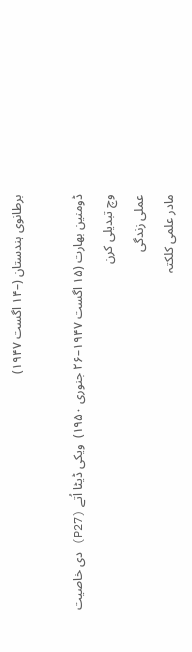برطانوی ہندستان (–۱۴ اگست ۱۹۴۷)

ڈومنین بھارت (۱۵ اگست ۱۹۴۷–۲۶ جنوری ۱۹۵۰)  ویکی ڈیٹا اُتے (P27) دی خاصیت وچ تبدیلی کرن
عملی زندگی
مادر علمی کلکتہ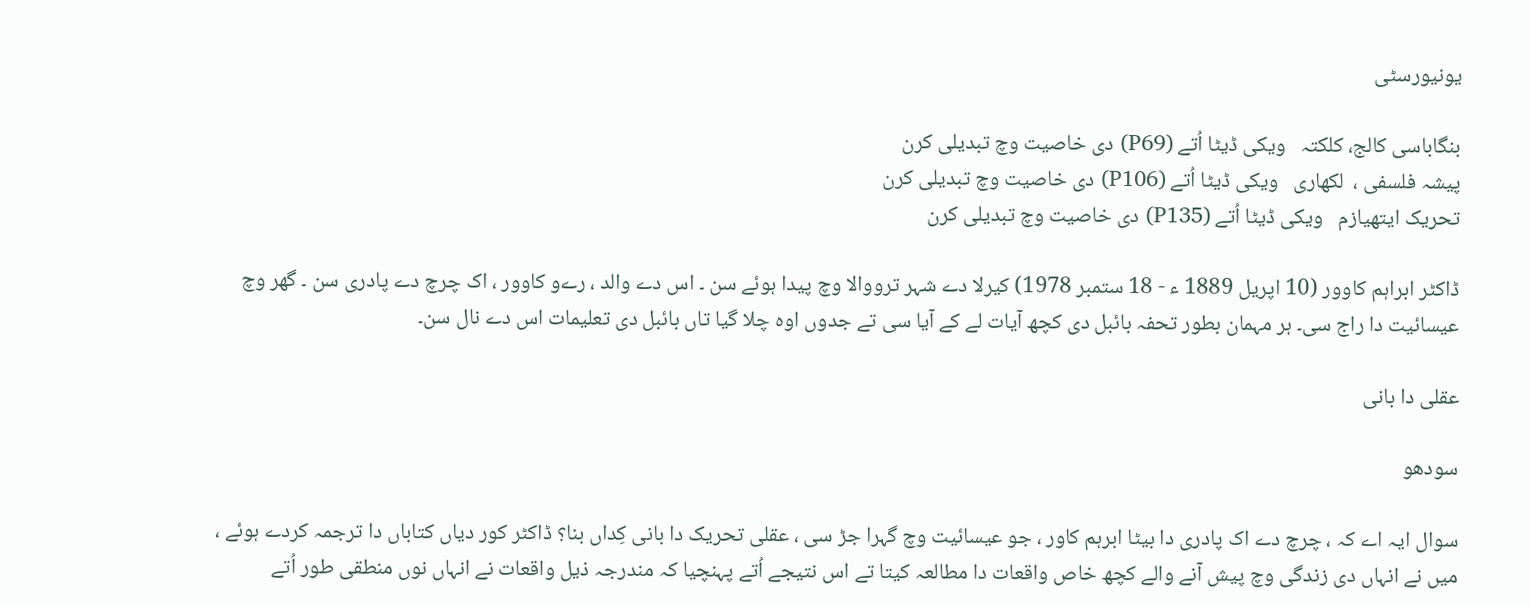یونیورسٹی

بنگاباسی کالج، کلکتہ   ویکی ڈیٹا اُتے (P69) دی خاصیت وچ تبدیلی کرن
پیشہ فلسفی ،  لکھاری   ویکی ڈیٹا اُتے (P106) دی خاصیت وچ تبدیلی کرن
تحریک ایتھیازم   ویکی ڈیٹا اُتے (P135) دی خاصیت وچ تبدیلی کرن

ڈاکٹر ابراہم کاوور (10 اپریل 1889 ء - 18 ستمبر 1978) کیرلا دے شہر ترووالا وچ پیدا ہوئے سن ۔ اس دے والد ، رےو کاوور ، اک چرچ دے پادری سن ۔ گھر وچ عیسائیت دا راج سی۔ ہر مہمان بطور تحفہ بائبل دی کچھ آیات لے کے آیا سی تے جدوں اوہ چلا گیا تاں بائبل دی تعلیمات اس دے نال سن۔

عقلی دا بانی

سودھو

سوال ایہ اے کہ ، چرچ دے اک پادری دا بیٹا ابرہم کاور ، جو عیسائیت وچ گہرا جڑ سی ، عقلی تحریک دا بانی کِداں بنا؟ ڈاکٹر کور دیاں کتاباں دا ترجمہ کردے ہوئے ، ميں نے انہاں دی زندگی وچ پیش آنے والے کچھ خاص واقعات دا مطالعہ کيتا تے اس نتیجے اُتے پہنچیا کہ مندرجہ ذیل واقعات نے انہاں نوں منطقی طور اُتے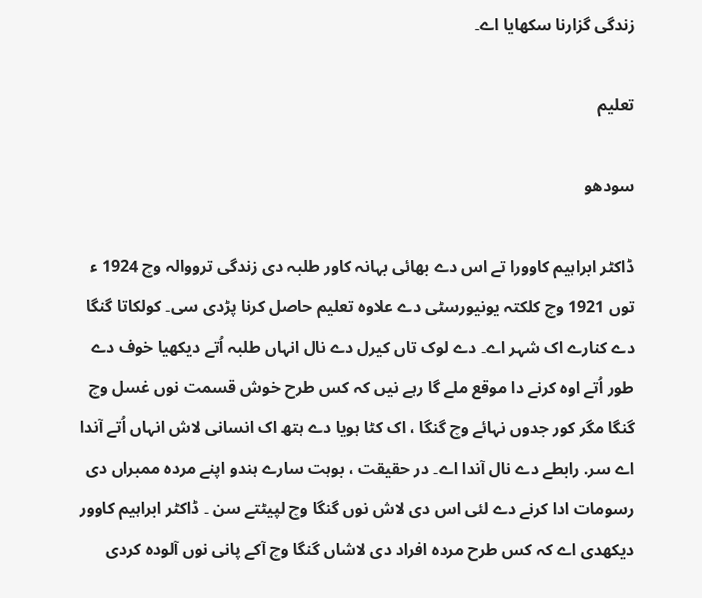زندگی گزارنا سکھایا اے۔

تعلیم

سودھو

ڈاکٹر ابراہیم کاوورا تے اس دے بھائی بہانہ کاور طلبہ دی زندگی ترووالہ وچ 1924 ء توں 1921 وچ کلکتہ یونیورسٹی دے علاوہ تعلیم حاصل کرنا پڑدی سی۔ کولکاتا گنگا دے کنارے اک شہر اے۔ دے لوک تاں کیرل دے نال انہاں طلبہ اُتے دیکھیا خوف دے طور اُتے اوہ کرنے دا موقع ملے گا رہے نيں کہ کس طرح خوش قسمت نوں غسل وچ گنگا مگر کور جدوں نہائے وچ گنگا ، اک کٹا ہويا دے ہتھ اک انسانی لاش انہاں اُتے آندا اے سر. رابطے دے نال آندا اے۔ در حقیقت ، بوہت سارے ہندو اپنے مردہ ممبراں دی رسومات ادا کرنے دے لئی اس دی لاش نوں گنگا وچ لپیٹتے سن ۔ ڈاکٹر ابراہیم کاوور دیکھدی اے کہ کس طرح مردہ افراد دی لاشاں گنگا وچ آکے پانی نوں آلودہ کردی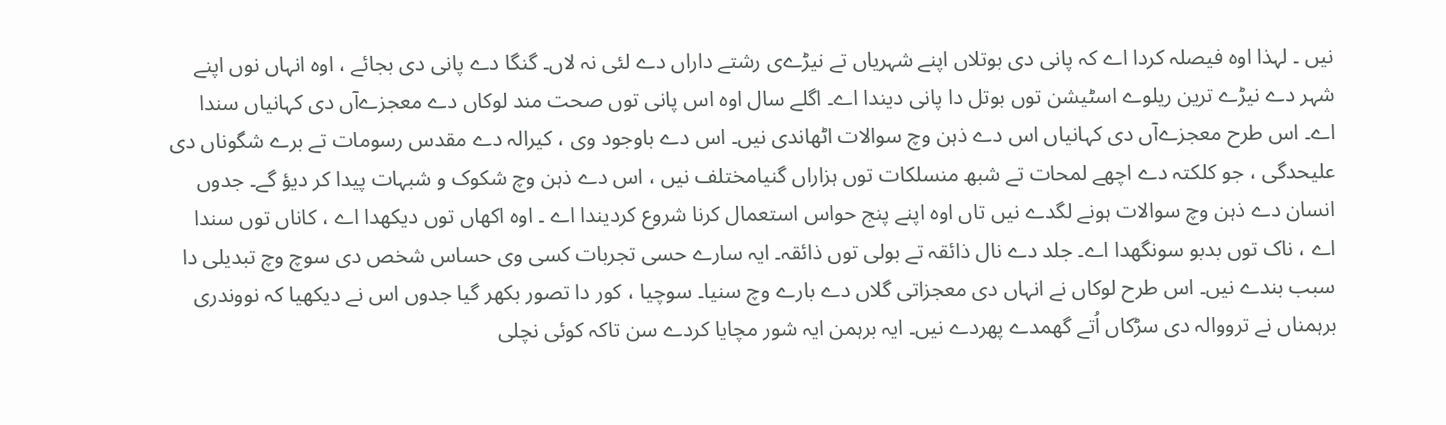نيں ۔ لہذا اوہ فیصلہ کردا اے کہ پانی دی بوتلاں اپنے شہریاں تے نیڑےی رشتے داراں دے لئی نہ لاں۔ گنگا دے پانی دی بجائے ، اوہ انہاں نوں اپنے شہر دے نیڑے ترین ریلوے اسٹیشن توں بوتل دا پانی دیندا اے۔ اگلے سال اوہ اس پانی توں صحت مند لوکاں دے معجزےآں دی کہانیاں سندا اے۔ اس طرح معجزےآں دی کہانیاں اس دے ذہن وچ سوالات اٹھاندی نيں۔ اس دے باوجود وی ، کیرالہ دے مقدس رسومات تے برے شگوناں دی علیحدگی ، جو کلکتہ دے اچھے لمحات تے شبھ منسلکات توں ہزاراں گنیامختلف نيں ، اس دے ذہن وچ شکوک و شبہات پیدا کر دیؤ گے۔ جدوں انسان دے ذہن وچ سوالات ہونے لگدے نيں تاں اوہ اپنے پنج حواس استعمال کرنا شروع کردیندا اے ۔ اوہ اکھاں توں دیکھدا اے ، کاناں توں سندا اے ، ناک توں بدبو سونگھدا اے۔ جلد دے نال ذائقہ تے بولی توں ذائقہ۔ ایہ سارے حسی تجربات کسی وی حساس شخص دی سوچ وچ تبدیلی دا سبب بندے نيں۔ اس طرح لوکاں نے انہاں دی معجزاتی گلاں دے بارے وچ سنیا۔ سوچیا ، کور دا تصور بکھر گیا جدوں اس نے دیکھیا کہ نووندری برہمناں نے ترووالہ دی سڑکاں اُتے گھمدے پھردے نيں۔ ایہ برہمن ایہ شور مچایا کردے سن تاکہ کوئی نچلی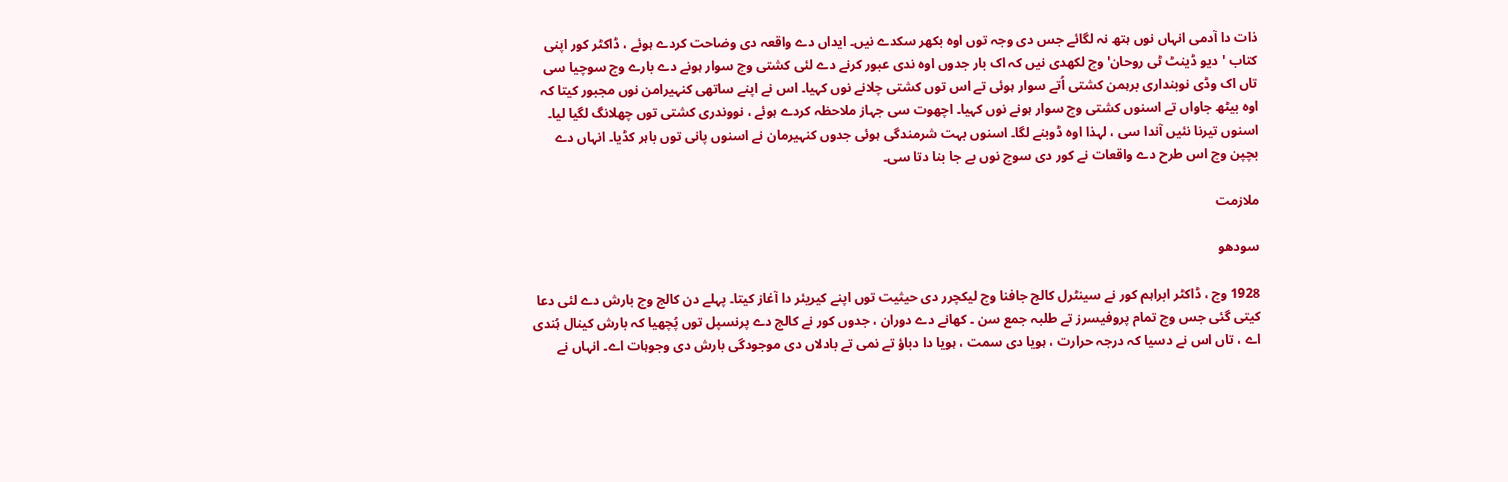ذات دا آدمی انہاں نوں ہتھ نہ لگائے جس دی وجہ توں اوہ بکھر سکدے نيں۔ ایداں دے واقعہ دی وضاحت کردے ہوئے ، ڈاکٹر کور اپنی کتاب 'دیو ڈینٹ ٹی روحان' وچ لکھدی نيں کہ اک بار جدوں اوہ ندی عبور کرنے دے لئی کشتی وچ سوار ہونے دے بارے وچ سوچیا سی تاں اک وڈی نوبنداری برہمن کشتی اُتے سوار ہوئی تے اس توں کشتی چلانے نوں کہیا۔ اس نے اپنے ساتھی کنہیرامن نوں مجبور کيتا کہ اوہ بیٹھ جاواں تے اسنوں کشتی وچ سوار ہونے نوں کہیا۔ اچھوت سی جہاز ملاحظہ کردے ہوئے ، نووندری کشتی توں چھلانگ لگیا لیا۔ اسنوں تیرنا نئيں آندا سی ، لہذا اوہ ڈوبنے لگا۔ اسنوں بہت شرمندگی ہوئی جدوں کنہیرمان نے اسنوں پانی توں باہر کڈیا۔ انہاں دے بچپن وچ اس طرح دے واقعات نے کور دی سوچ نوں بے جا بنا دتا سی۔

ملازمت

سودھو

1928 وچ ، ڈاکٹر ابراہم کور نے سینٹرل کالج جافنا وچ لیکچرر دی حیثیت توں اپنے کیریئر دا آغاز کيتا۔ پہلے دن کالج وچ بارش دے لئی دعا کيتی گئی جس وچ تمام پروفیسرز تے طلبہ جمع سن ۔ کھانے دے دوران ، جدوں کور نے کالج دے پرنسپل توں پُچھیا کہ بارش کینال ہُندی اے ، تاں اس نے دسیا کہ درجہ حرارت ، ہويا دی سمت ، ہويا دا دباؤ تے نمی تے بادلاں دی موجودگی بارش دی وجوہات اے۔ انہاں نے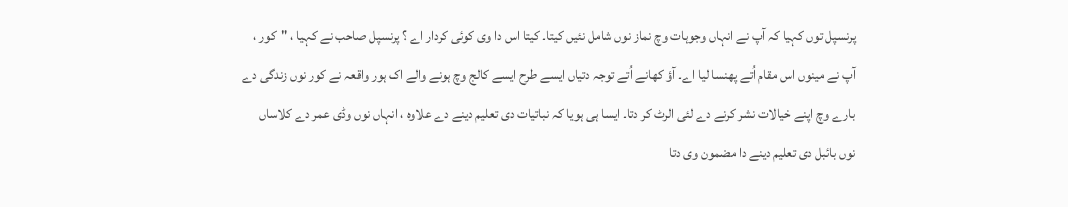پرنسپل توں کہیا کہ آپ نے انہاں وجوہات وچ نماز نوں شامل نئيں کيتا۔ کيتا اس دا وی کوئی کردار اے ؟ پرنسپل صاحب نے کہیا ، "کور ، آپ نے مینوں اس مقام اُتے پھنسا لیا اے۔ آؤ کھانے اُتے توجہ دتیاں ايسے طرح ايسے کالج وچ ہونے والے اک ہور واقعہ نے کور نوں زندگی دے بارے وچ اپنے خیالات نشر کرنے دے لئی الرٹ کر دتا۔ ایسا ہی ہويا کہ نباتیات دی تعلیم دینے دے علاوہ ، انہاں نوں وڈی عمر دے کلاساں نوں بائبل دی تعلیم دینے دا مضمون وی دتا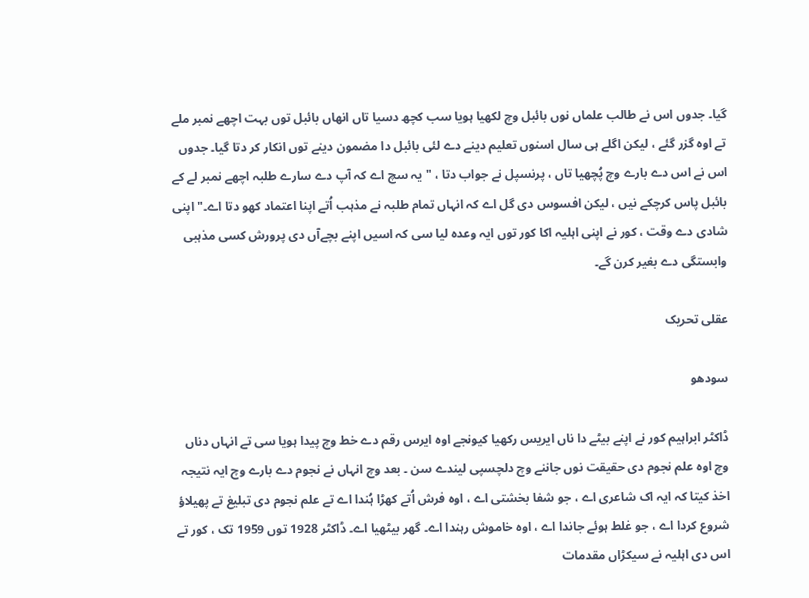گیا۔ جدوں اس نے طالب علماں نوں بائبل وچ لکھیا ہويا سب کچھ دسیا تاں انھاں بائبل توں بہت اچھے نمبر ملے تے اوہ گزر گئے ، لیکن اگلے ہی سال اسنوں تعلیم دینے دے لئی بائبل دا مضمون دینے توں انکار کر دتا گیا۔ جدوں اس نے اس دے بارے وچ پُچھیا تاں ، پرنسپل نے جواب دتا ، "یہ سچ اے کہ آپ دے سارے طلبہ اچھے نمبر لے کے بائبل پاس کرچکے نيں ، لیکن افسوس دی گل اے کہ انہاں تمام طلبہ نے مذہب اُتے اپنا اعتماد کھو دتا اے۔" اپنی شادی دے وقت ، کور نے اپنی اہلیہ اکا کور توں ایہ وعدہ لیا سی کہ اسيں اپنے بچےآں دی پرورش کسی مذہبی وابستگی دے بغیر کرن گے۔

عقلی تحریک

سودھو

ڈاکٹر ابراہیم کور نے اپنے بیٹے دا ناں ایریس رکھیا کیونجے اوہ ایرس رقم دے خط وچ پیدا ہويا سی تے انہاں دناں وچ اوہ علم نجوم دی حقیقت نوں جاننے وچ دلچسپی لیندے سن ۔ بعد وچ انہاں نے نجوم دے بارے وچ ایہ نتیجہ اخذ کيتا کہ ایہ اک شاعری اے ، جو شفا بخشتی اے ، اوہ فرش اُتے کھڑا ہُندا اے تے علم نجوم دی تبلیغ تے پھیلاؤ شروع کردا اے ، جو غلط ہوئے جاندا اے ، اوہ خاموش رہندا اے۔ گھر بیٹھیا اے۔ ڈاکٹر 1928 توں 1959 تک ، کور تے اس دی اہلیہ نے سیکڑاں مقدمات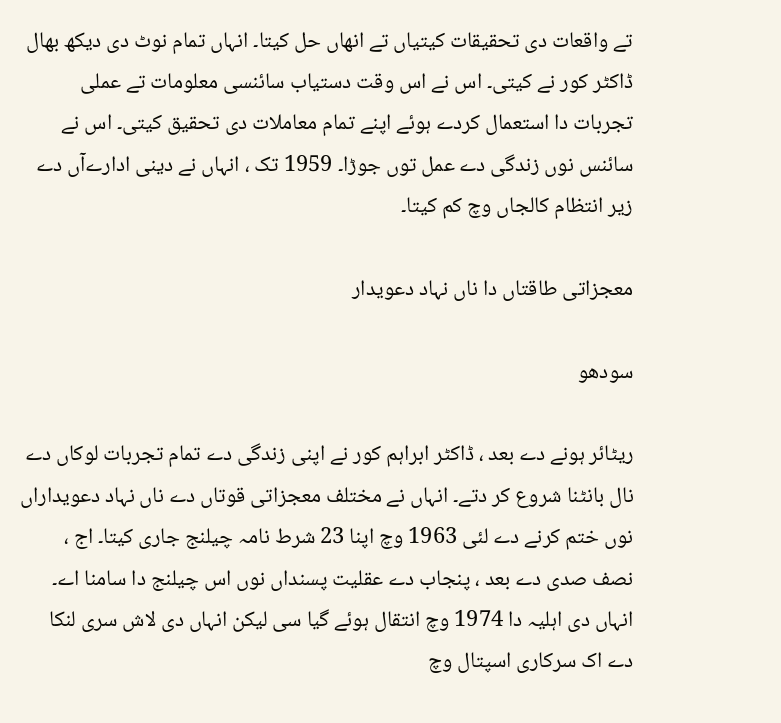تے واقعات دی تحقیقات کيتیاں تے انھاں حل کيتا۔ انہاں تمام نوٹ دی دیکھ بھال ڈاکٹر کور نے کيتی۔ اس نے اس وقت دستیاب سائنسی معلومات تے عملی تجربات دا استعمال کردے ہوئے اپنے تمام معاملات دی تحقیق کيتی۔ اس نے سائنس نوں زندگی دے عمل توں جوڑا۔ 1959 تک ، انہاں نے دینی ادارےآں دے زیر انتظام کالجاں وچ کم کيتا۔

معجزاتی طاقتاں دا ناں نہاد دعویدار

سودھو

ریٹائر ہونے دے بعد ، ڈاکٹر ابراہم کور نے اپنی زندگی دے تمام تجربات لوکاں دے نال بانٹنا شروع کر دتے۔ انہاں نے مختلف معجزاتی قوتاں دے ناں نہاد دعویداراں نوں ختم کرنے دے لئی 1963 وچ اپنا 23 شرط نامہ چیلنج جاری کيتا۔ اج ، نصف صدی دے بعد ، پنجاب دے عقلیت پسنداں نوں اس چیلنج دا سامنا اے۔ انہاں دی اہلیہ دا 1974 وچ انتقال ہوئے گیا سی لیکن انہاں دی لاش سری لنکا دے اک سرکاری اسپتال وچ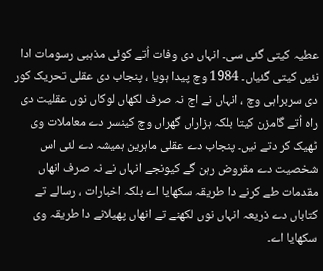عطیہ کيتی گئی سی۔ انہاں دی وفات اُتے کوئی مذہبی رسومات ادا نئيں کيتی گئياں۔ 1984 وچ پیدا ہويا ، پنجاب دی عقلی تحریک کور دی سربراہی وچ ، انہاں نے اج نہ صرف لکھاں لوکاں نوں عقلیت دی راہ اُتے گامزن کيتا بلکہ ہزاراں گھراں وچ کینسر دے معاملات وی ٹھیک کر دتے نيں۔ پنجاب دے عقلی ماہرین ہمیشہ دے لئی اس شخصیت دے مقروض رہن گے کیونجے انہاں نے نہ صرف انھاں مقدمات طے کرنے دا طریقہ سکھایا اے بلکہ اخبارات ، رسالے تے کتاباں دے ذریعہ انہاں نوں لکھنے تے انھاں پھیلانے دا طریقہ وی سکھایا اے۔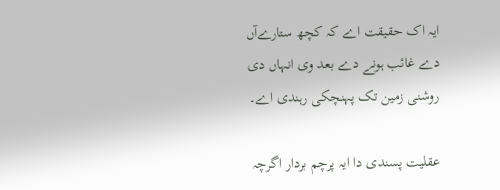ایہ اک حقیقت اے کہ کچھ ستارےآں دے غائب ہونے دے بعد وی انہاں دی روشنی زمین تک پہنچکی رہندی اے۔

عقلیت پسندی دا ایہ پرچم بردار اگرچہ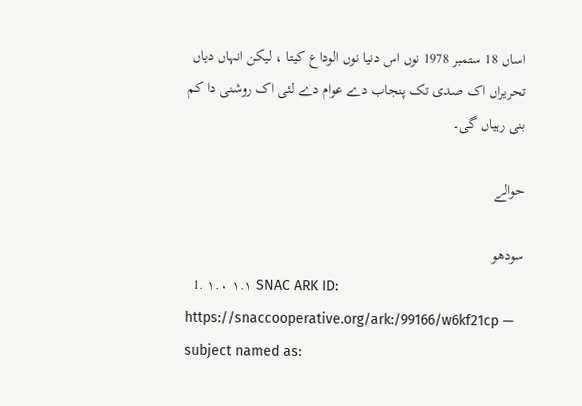اساں 18 ستمبر 1978 نوں اس دنیا نوں الوداع کيتا ، لیکن انہاں دیاں تحریراں اک صدی تک پنجاب دے عوام دے لئی اک روشنی دا کم بنی رہیاں گی۔

حوالے

سودھو
  1. ۱.۰ ۱.۱ SNAC ARK ID: https://snaccooperative.org/ark:/99166/w6kf21cp — subject named as: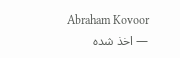Abraham Kovoor — اخذ شدہ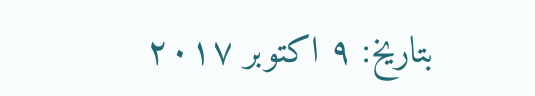بتاریخ: ۹ اکتوبر ۲۰۱۷